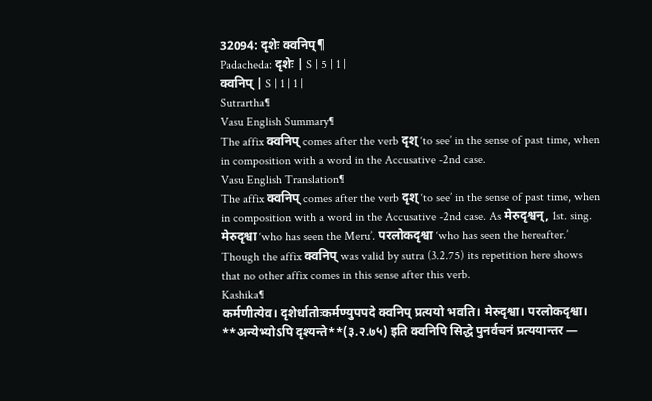32094: दृशेः क्वनिप्¶
Padacheda: दृशेः | S | 5 | 1 |
क्वनिप् | S | 1 | 1 |
Sutrartha¶
Vasu English Summary¶
The affix क्वनिप् comes after the verb दृश् ‘to see’ in the sense of past time, when in composition with a word in the Accusative -2nd case.
Vasu English Translation¶
The affix क्वनिप् comes after the verb दृश् ‘to see’ in the sense of past time, when in composition with a word in the Accusative -2nd case. As मेरुदृश्वन्, 1st. sing. मेरुदृश्वा ‘who has seen the Meru’. परलोकदृश्वा ‘who has seen the hereafter.’
Though the affix क्वनिप् was valid by sutra (3.2.75) its repetition here shows that no other affix comes in this sense after this verb.
Kashika¶
कर्मणीत्येव। दृशेर्धातोःकर्मण्युपपदे क्वनिप् प्रत्ययो भवति। मेरुदृश्वा। परलोकदृश्वा। **अन्येभ्योऽपि दृश्यन्ते**(३.२.७५) इति क्वनिपि सिद्धे पुनर्वचनं प्रत्ययान्तर —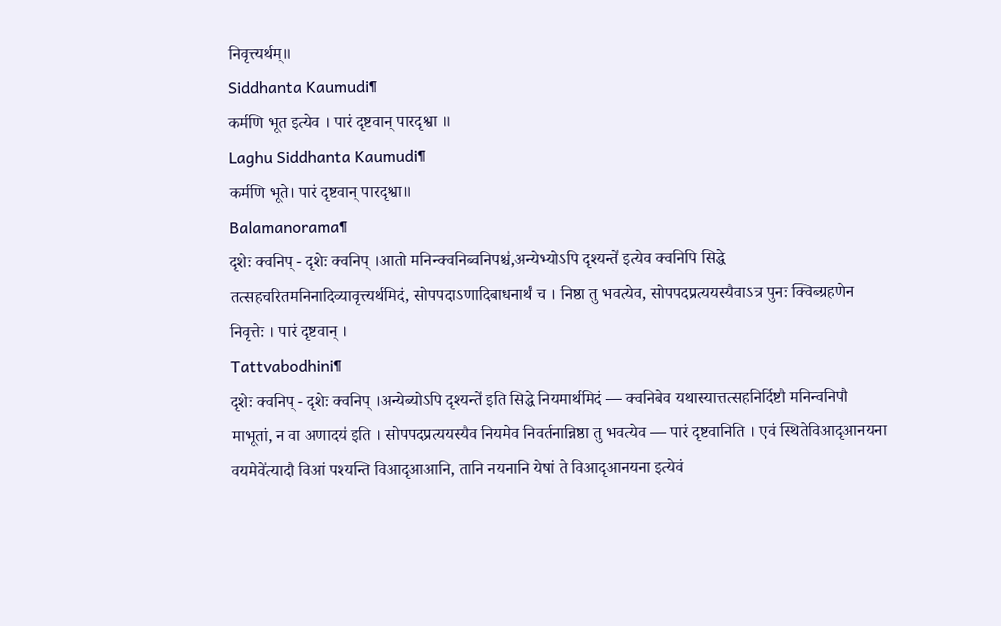निवृत्त्यर्थम्॥
Siddhanta Kaumudi¶
कर्मणि भूत इत्येव । पारं दृष्टवान् पारदृश्वा ॥
Laghu Siddhanta Kaumudi¶
कर्मणि भूते। पारं दृष्टवान् पारदृश्वा॥
Balamanorama¶
दृशेः क्वनिप् - दृशेः क्वनिप् ।आतो मनिन्क्वनिब्वनिपश्च॑,अन्येभ्योऽपि दृश्यन्ते॑ इत्येव क्वनिपि सिद्धे तत्सहचरितमनिनादिव्यावृत्त्यर्थमिदं, सोपपदाऽणादिबाधनार्थं च । निष्ठा तु भवत्येव, सोपपदप्रत्ययस्यैवाऽत्र पुनः क्विब्ग्रहणेन निवृत्तेः । पारं दृष्टवान् ।
Tattvabodhini¶
दृशेः क्वनिप् - दृशेः क्वनिप् ।अन्येब्योऽपि दृश्यन्ते॑ इति सिद्धे नियमार्थमिदं — क्वनिबेव यथास्यात्तत्सहनिर्दिष्टौ मनिन्वनिपौ माभूतां, न वा अणादय॑ इति । सोपपदप्रत्ययस्यैव नियमेव निवर्तनान्निष्ठा तु भवत्येव — पारं दृष्टवानिति । एवं स्थितेविआदृआनयना वयमेवे॑त्यादौ विआं पश्यन्ति विआदृआआनि, तानि नयनानि येषां ते विआदृआनयना इत्येवं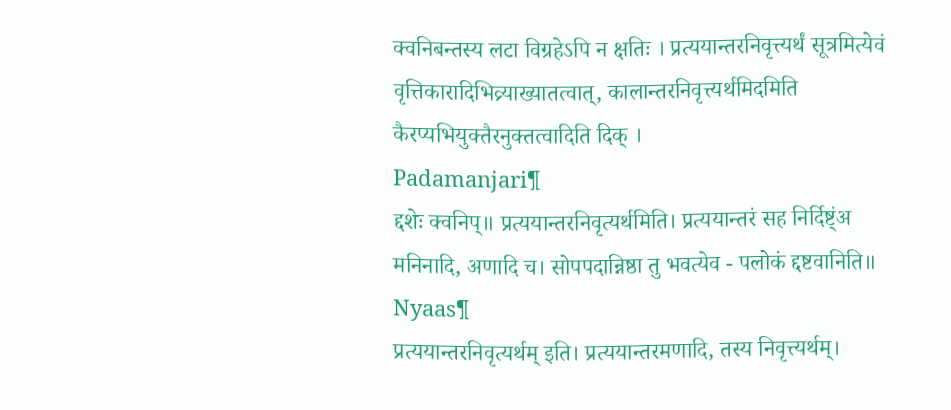क्वनिबन्तस्य लटा विग्रहेऽपि न क्षतिः । प्रत्ययान्तरनिवृत्त्यर्थं सूत्रमित्येवं वृत्तिकारादिभिव्र्याख्यातत्वात्, कालान्तरनिवृत्त्यर्थमिदमिति कैरप्यभियुक्तैरनुक्तत्वादिति दिक् ।
Padamanjari¶
द्दशेः क्वनिप्॥ प्रत्ययान्तरनिवृत्यर्थमिति। प्रत्ययान्तरं सह निर्दिष्ट्ंअ मनिनादि, अणादि च। सोपपदान्निष्ठा तु भवत्येव - पलोकं द्दष्टवानिति॥
Nyaas¶
प्रत्ययान्तरनिवृत्यर्थम् इति। प्रत्ययान्तरमणादि, तस्य निवृत्त्यर्थम्।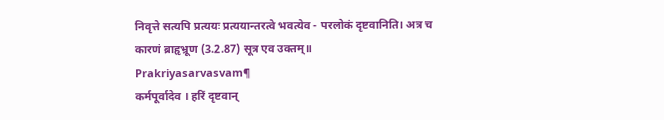निवृत्ते सत्यपि प्रत्ययः प्रत्ययान्तरत्वे भवत्येव - परलोकं दृष्टवानिति। अत्र च कारणं ब्राहृभ्रूण (3.2.87) सूत्र एव उक्तम्॥
Prakriyasarvasvam¶
कर्मपूर्वादेव । हरिं दृष्टवान्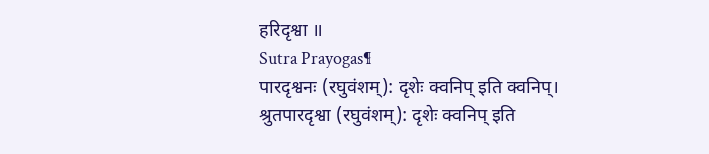हरिदृश्वा ॥
Sutra Prayogas¶
पारदृश्वनः (रघुवंशम्): दृशेः क्वनिप् इति क्वनिप्।
श्रुतपारदृश्वा (रघुवंशम्): दृशेः क्वनिप् इति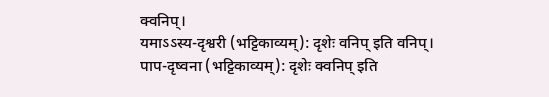क्वनिप्।
यमाऽऽस्य-दृश्वरी (भट्टिकाव्यम्): दृशेः वनिप् इति वनिप्।
पाप-दृष्वना (भट्टिकाव्यम्): दृशेः क्वनिप् इति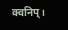क्वनिप्।